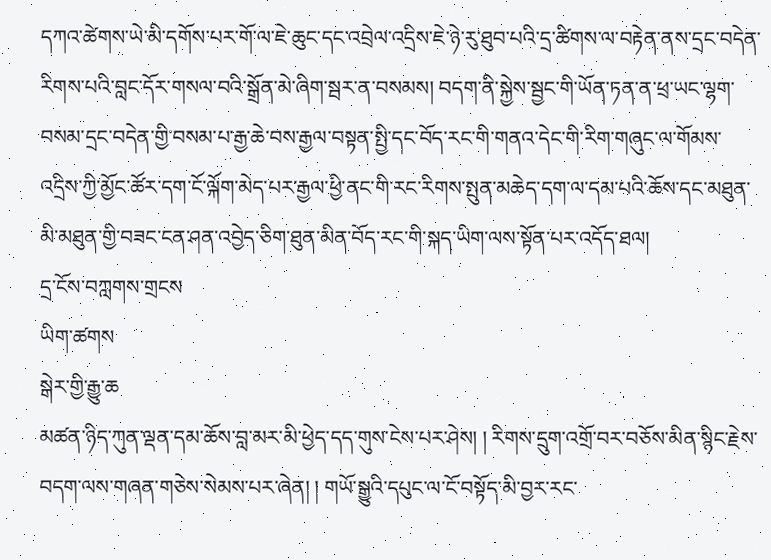དཀའ་ཚེགས་ཡེ་མི་དགོས་པར་གོ་ལ་ཇེ་ཆུང་དང་འབྲེལ་འདྲིས་ཇེ་ཉེ་རུ་ཐུབ་པའི་དྲ་ཚིགས་ལ་བརྟེན་ནས་དྲང་བདེན་རིགས་པའི་བླང་དོར་གསལ་བའི་སྒྲོན་མེ་ཞིག་སྦར་ན་བསམས། བདག་ནི་སྐྱེས་སྦྱང་གི་ཡོན་ཏན་ན་ཕྲ་ཡང་ལྷག་བསམ་དྲང་བདེན་གྱི་བསམ་པ་རྒྱ་ཆེ་བས་རྒྱལ་བསྟན་སྤྱི་དང་བོད་རང་གི་གནའ་དེང་གི་རིག་གཞུང་ལ་གོམས་འདྲིས་ཀྱི་མྱོང་ཚོར་དག་ངོ་ལྐོག་མེད་པར་རྒྱལ་ཕྱི་ནང་གི་རང་རིགས་སྤུན་མཆེད་དག་ལ་དམ་པའི་ཆོས་དང་མཐུན་མི་མཐུན་གྱི་བཟང་ངན་ཤན་འབྱེད་ཅིག་ཐུན་མིན་བོད་རང་གི་སྐད་ཡིག་ལས་སྟོན་པར་འདོད་ཐལ།
དྲ་ངོས་བཀླགས་གྲངས
ཡིག་ཚགས
སྒེར་གྱི་རྒྱུ་ཆ
མཚན་ཉིད་ཀུན་ལྡན་དམ་ཆོས་བླ་མར་མི་ཕྱེད་དད་གུས་ངེས་པར་ཤེས། ། རིགས་དྲུག་འགྲོ་བར་བཅོས་མིན་སྙིང་རྗེས་བདག་ལས་གཞན་གཅེས་སེམས་པར་ཞེན། ། གཡོ་སྒྱུའི་དཔུང་ལ་ངོ་བསྟོད་མི་བྱར་རང་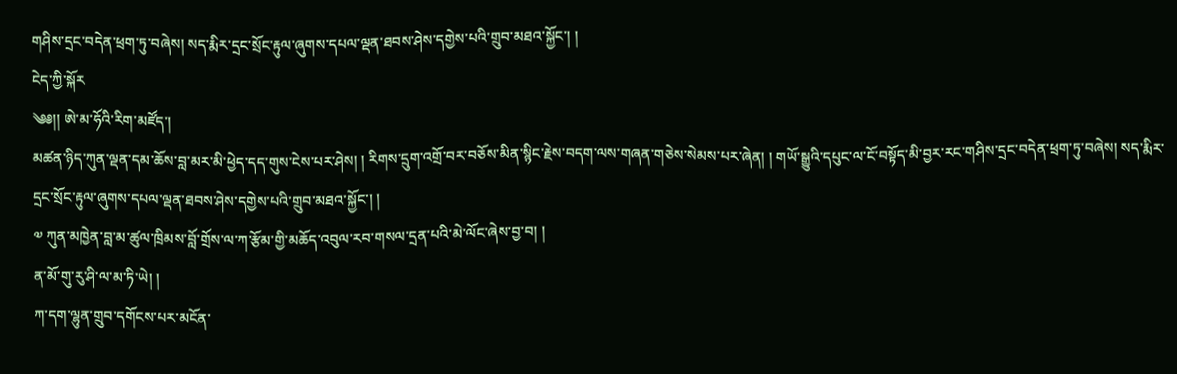གཤིས་དྲང་བདེན་ཕྲག་ཏུ་བཞེས། སད་རྨིར་དྲང་སྲོང་རྟུལ་ཞུགས་དཔལ་ལྡན་ཐབས་ཤེས་དགྱེས་པའི་གྲུབ་མཐའ་སྐྱོང་། །
ངེད་ཀྱི་སྐོར
༄༅།། ཨེ་མ་ཧོའི་རིག་མཛོད་།
མཚན་ཉིད་ཀུན་ལྡན་དམ་ཆོས་བླ་མར་མི་ཕྱེད་དད་གུས་ངེས་པར་ཤེས། ། རིགས་དྲུག་འགྲོ་བར་བཅོས་མིན་སྙིང་རྗེས་བདག་ལས་གཞན་གཅེས་སེམས་པར་ཞེན། ། གཡོ་སྒྱུའི་དཔུང་ལ་ངོ་བསྟོད་མི་བྱར་རང་གཤིས་དྲང་བདེན་ཕྲག་ཏུ་བཞེས། སད་རྨིར་དྲང་སྲོང་རྟུལ་ཞུགས་དཔལ་ལྡན་ཐབས་ཤེས་དགྱེས་པའི་གྲུབ་མཐའ་སྐྱོང་། །
༧ ཀུན་མཁྱེན་བླ་མ་ཚུལ་ཁྲིམས་བློ་གྲོས་ལ་ཀ་རྩོམ་གྱི་མཆོད་འབུལ་རབ་གསལ་དྲན་པའི་མེ་ལོང་ཞེས་བྱ་བ། །
ན་མོ་གུ་རུ་ཤི་ལ་མ་ཏི་ཡེ། །
ཀ་དག་ལྷུན་གྲུབ་དགོངས་པར་མངོན་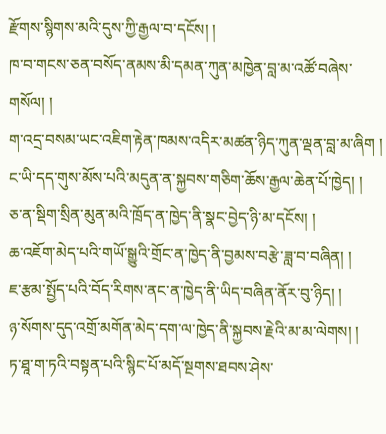རྫོགས་སྙིགས་མའི་དུས་ཀྱི་རྒྱལ་བ་དངོས། །
ཁ་བ་གངས་ཅན་བསོད་ནམས་མི་དམན་ཀུན་མཁྱེན་བླ་མ་འཚོ་བཞེས་གསོལ། །
ག་འདྲ་བསམ་ཡང་འཇིག་རྟེན་ཁམས་འདིར་མཚན་ཉིད་ཀུན་ལྡན་བླ་མ་ཞིག །
ང་ཡི་དད་གུས་མོས་པའི་མདུན་ན་སྐྱབས་གཅིག་ཆོས་རྒྱལ་ཆེན་པོ་ཁྱེད། །
ཅ་ན་སྡིག་སྲིན་མུན་མའི་ཁྲོད་ན་ཁྱེད་ནི་སྣང་བྱེད་ཉི་མ་དངོས། །
ཆ་འཇོག་མེད་པའི་གཡོ་སྒྱུའི་གྲོང་ན་ཁྱེད་ནི་བྱམས་བརྩེ་ཟླ་བ་བཞིན། །
ཇ་རྩམ་སྤྱོད་པའི་བོད་རིགས་ནང་ན་ཁྱེད་ནི་ཡིད་བཞིན་ནོར་བུ་ཉིད། །
ཉ་སོགས་དུད་འགྲོ་མགོན་མེད་དག་ལ་ཁྱེད་ནི་སྐྱབས་རྗེའི་མ་མ་ལེགས། །
ཏ་ཐཱ་ག་ཏའི་བསྟན་པའི་སྙིང་པོ་མདོ་སྔགས་ཐབས་ཤེས་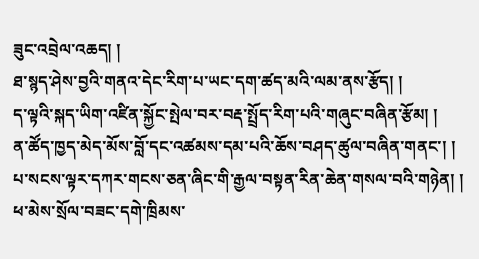ཟུང་འབྲེལ་འཆད། །
ཐ་སྙད་ཤེས་བྱའི་གནའ་དེང་རིག་པ་ཡང་དག་ཚད་མའི་ལམ་ནས་རྩོད། །
ད་ལྟའི་སྐད་ཡིག་འཛིན་སྐྱོང་སྤེལ་བར་བརྡ་སྤྲོད་རིག་པའི་གཞུང་བཞིན་རྩོམ། །
ན་ཚོད་ཁྱད་མེད་མོས་བློ་དང་འཚམས་དམ་པའི་ཆོས་བཤད་ཚུལ་བཞིན་གནང་། །
པ་སངས་ལྟར་དཀར་གངས་ཅན་ཞིང་གི་རྒྱལ་བསྟན་རིན་ཆེན་གསལ་བའི་གཉེན། །
ཕ་མེས་སྲོལ་བཟང་དགེ་ཁྲིམས་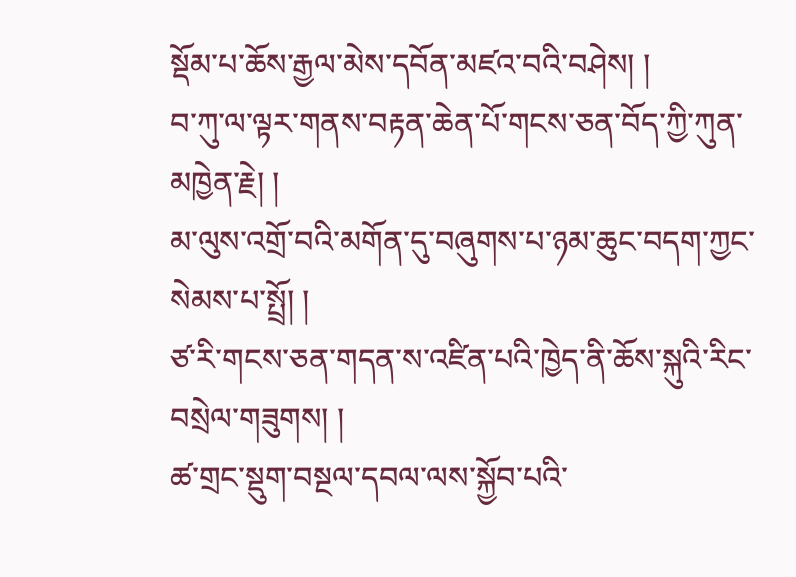སྡོམ་པ་ཆོས་རྒྱལ་མེས་དབོན་མཛའ་བའི་བཤེས། །
བ་ཀུ་ལ་ལྟར་གནས་བརྟན་ཆེན་པོ་གངས་ཅན་བོད་ཀྱི་ཀུན་མཁྱེན་རྗེ། །
མ་ལུས་འགྲོ་བའི་མགོན་དུ་བཞུགས་པ་ཉམ་ཆུང་བདག་ཀྱང་སེམས་པ་སྤྲོ། །
ཙ་རི་གངས་ཅན་གདན་ས་འཛིན་པའི་ཁྱེད་ནི་ཆོས་སྐུའི་རིང་བསྲེལ་གཟུགས། །
ཚ་གྲང་སྡུག་བསྔལ་དབལ་ལས་སྐྱོབ་པའི་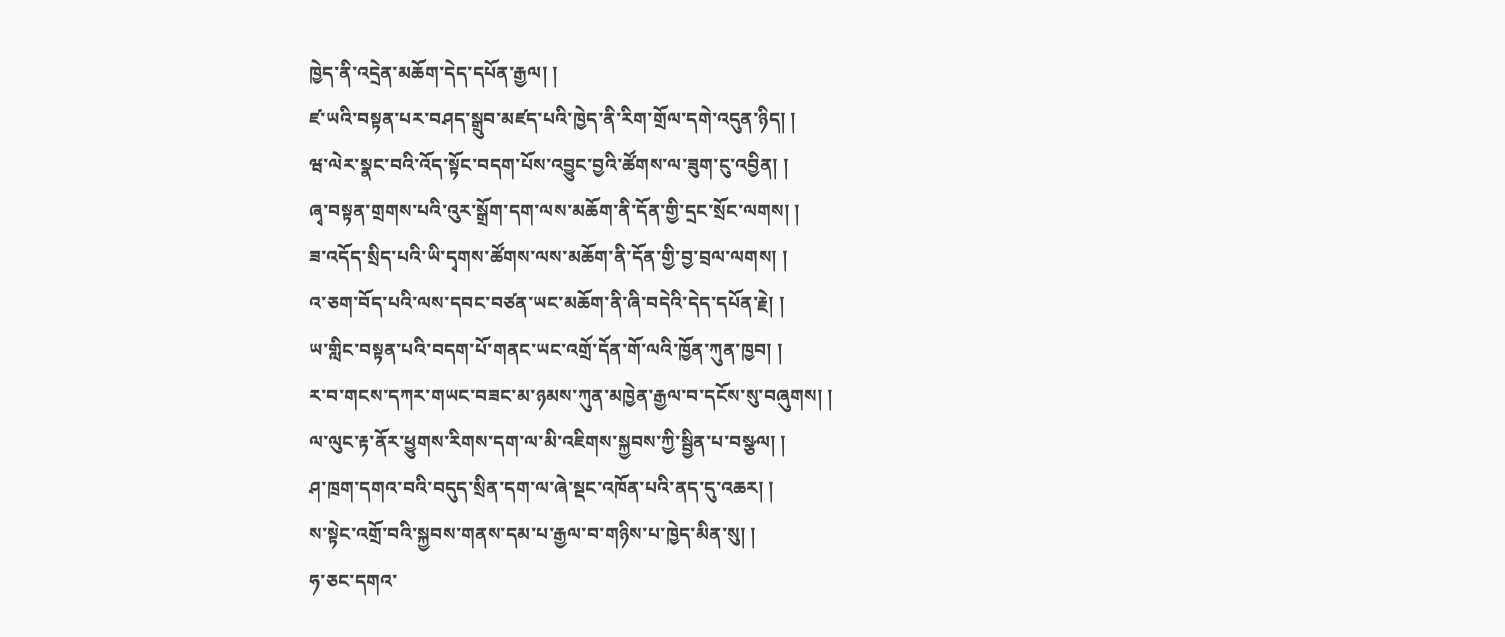ཁྱེད་ནི་འདྲེན་མཆོག་དེད་དཔོན་རྒྱལ། །
ཛ་ཡའི་བསྟན་པར་བཤད་སྒྲུབ་མཛད་པའི་ཁྱེད་ནི་རིག་གྲོལ་དགེ་འདུན་ཉིད། །
ཝ་ལེར་སྣང་བའི་འོད་སྟོང་བདག་པོས་འབྱུང་བྱའི་ཚོགས་ལ་ཟུག་ངུ་འབྱིན། །
ཞྭ་བསྟན་གྲགས་པའི་འུར་སྒྲོག་དག་ལས་མཆོག་ནི་དོན་གྱི་དྲང་སྲོང་ལགས། །
ཟ་འདོད་སྲིད་པའི་ཡི་དྭགས་ཚོགས་ལས་མཆོག་ནི་དོན་གྱི་བྱ་བྲལ་ལགས། །
འ་ཅག་བོད་པའི་ལས་དབང་བཙན་ཡང་མཆོག་ནི་ཞི་བདེའི་དེད་དཔོན་རྗེ། །
ཡ་གླིང་བསྟན་པའི་བདག་པོ་གནང་ཡང་འགྲོ་དོན་གོ་ལའི་ཁྱོན་ཀུན་ཁྱབ། །
ར་བ་གངས་དཀར་གཡང་བཟང་མ་ཉམས་ཀུན་མཁྱེན་རྒྱལ་བ་དངོས་སུ་བཞུགས། །
ལ་ལུང་རྟ་ནོར་ཕྱུགས་རིགས་དག་ལ་མི་འཇིགས་སྐྱབས་ཀྱི་སྦྱིན་པ་བསྩལ། །
ཤ་ཁྲག་དགའ་བའི་བདུད་སྲིན་དག་ལ་ཞེ་སྡང་འཁོན་པའི་ནད་དུ་འཆར། །
ས་སྟེང་འགྲོ་བའི་སྐྱབས་གནས་དམ་པ་རྒྱལ་བ་གཉིས་པ་ཁྱེད་མིན་སུ། །
ཧ་ཅང་དགའ་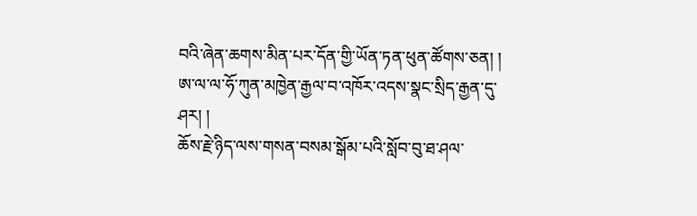བའི་ཞེན་ཆགས་མིན་པར་དོན་གྱི་ཡོན་ཏན་ཕུན་ཚོགས་ཅན། །
ཨ་ལ་ལ་ཧོ་ཀུན་མཁྱེན་རྒྱལ་བ་འཁོར་འདས་སྣང་སྲིད་རྒྱན་དུ་ཤར། །
ཆོས་རྗེ་ཉིད་ལས་གསན་བསམ་སྒོམ་པའི་སློབ་བུ་ཐ་ཤལ་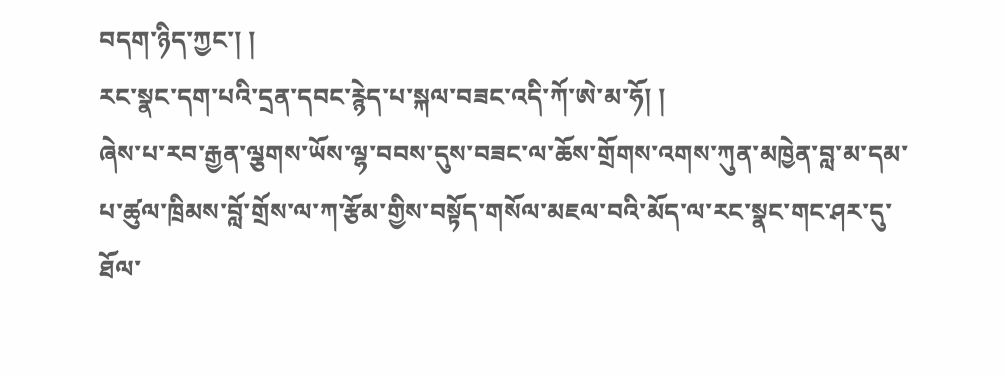བདག་ཉིད་ཀྱང་། །
རང་སྣང་དག་པའི་དྲན་དབང་རྙེད་པ་སྐལ་བཟང་འདི་ཀོ་ཨེ་མ་ཧོ། །
ཞེས་པ་རབ་རྒྱན་ལྕགས་ཡོས་ལྷ་བབས་དུས་བཟང་ལ་ཆོས་གྲོགས་འགས་ཀུན་མཁྱེན་བླ་མ་དམ་པ་ཚུལ་ཁྲིམས་བློ་གྲོས་ལ་ཀ་རྩོམ་གྱིས་བསྟོད་གསོལ་མཇལ་བའི་མོད་ལ་རང་སྣང་གང་ཤར་དུ་ཐོལ་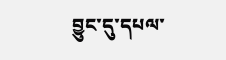བྱུང་དུ་དཔལ་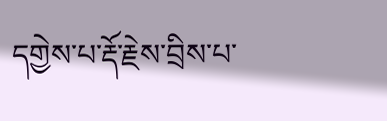དགྱེས་པ་རྡོ་རྗེས་བྲིས་པ་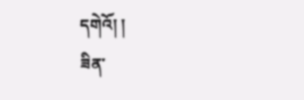དགེའོ། །
ཟིན་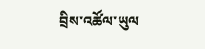བྲིས་འཚོལ་ཡུལ